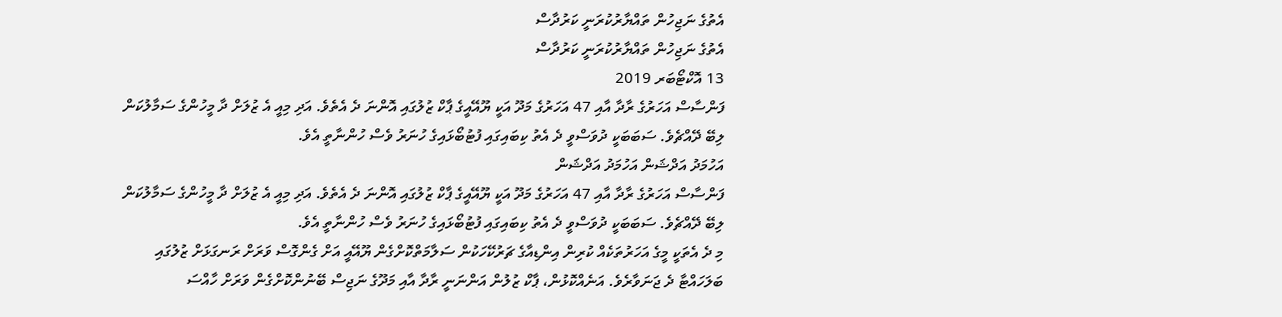އެތުގެ ނަޖިހުން ތައްޔާރުކުރަނީ ކަރުދާސް
އެތުގެ ނަޖިހުން ތައްޔާރުކުރަނީ ކަރުދާސް
13 އޮކްޓޯބަރ 2019
ފަންސާސް އަހަރުގެ ރާދާ އާއި 47 އަހަރުގެ މަދޫ އަކީ ޔޫއޭއީގެ ޕާކް ޒުލުގައި އޮންނަ ދެ އެތެވެ. އަދި މިއީ އެ ޒުލަށް ދާ މީހުންގެ ސަމާލުކަން ލިބޭ ދޭއްޗެވެ. ސަބަބަކީ ދުވަސްވީ ދެ އެތު ކިބައިގައި ފުޓުބޯޅައިގެ ހުނަރު ވެސް ހުންނާތީ އެވެ.
އަހުމަދު އަދްޝަން އަހުމަދު އަދްޝަން
ފަންސާސް އަހަރުގެ ރާދާ އާއި 47 އަހަރުގެ މަދޫ އަކީ ޔޫއޭއީގެ ޕާކް ޒުލުގައި އޮންނަ ދެ އެތެވެ. އަދި މިއީ އެ ޒުލަށް ދާ މީހުންގެ ސަމާލުކަން ލިބޭ ދޭއްޗެވެ. ސަބަބަކީ ދުވަސްވީ ދެ އެތު ކިބައިގައި ފުޓުބޯޅައިގެ ހުނަރު ވެސް ހުންނާތީ އެވެ.
މި ދެ އެތަކީ މީގެ އަހަރުތަކެއް ކުރިން އިންޑިއާގެ ޗަރުކޭހަކުން ސަލާމަތްކޮށްގެން ޔޫއޭއީ އަށް ގެންގޮސް ވަރަށް ރަނގަޅަށް ޒުލުގައި ބަލަހައްޓާ ދެ ޖަނަވާރެވެ. އަނެއްކޮޅުން، ޕާކް ޒުލުން އަންނަނީ ރާދާ އާއި މަދޫގެ ނަޖިސް ބޭނުންކޮށްގެން ވަރަށް ހާއްސަ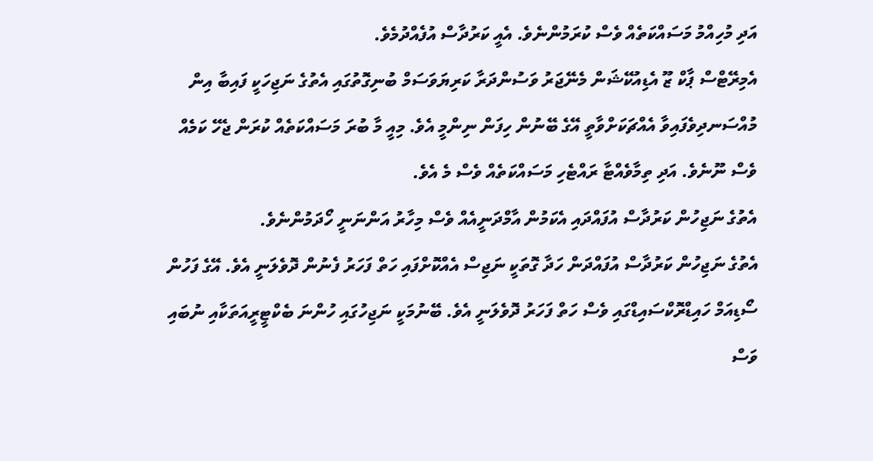އަދި މުހިއްމު މަސައްކަތެއް ވެސް ކުރަމުންނެވެ. އެއީ ކަރުދާސް އުފެއްދުމެވެ.
އެމިރޭޓްސް ޕާކް ޒޫ އެޑިއުކޭޝަން މެނޭޖަރު ވަސުންދަރާ ކަރިޔަވަސަމް ބުނިގޮތުގައި އެތުގެ ނަޖިހަކީ ފައިބާ އިން މުއްސަނދިވެފައިވާ އެއްޗަކަށްވާތީ އޭގެ ބޭނުން ހިފަން ނިންމީ އެވެ. މިއީ މާ ބުރަ މަސައްކަތެއް ކުރަން ޖެހޭ ކަމެއް ވެސް ނޫނެވެ. އަދި ތިމާވެއްޓާ ރައްޓެހި މަސައްކަތެއް ވެސް މެ އެވެ.
އެތުގެ ނަޖިހުން ކަރުދާސް އުފައްދައި އެކަމުން އާމްދަނީއެއް ވެސް މިހާރު އަންނަނީ ހޯދަމުންނެވެ.
އެތުގެ ނަޖިހުން ކަރުދާސް އުފައްދަން ހަދާ ގޮތަކީ ނަޖިސް އެއްކޮށްފައި ހަތް ފަހަރު ފެނުން ދޮވެލަނީ އެވެ. އޭގެ ފަހުން ސޯޑިއަމް ހައިޑްރޮކްސައިޑްގައި ވެސް ހަތް ފަހަރު ދޮވެލަނީ އެވެ. ބޭނުމަކީ ނަޖިހުގައި ހުންނަ ބެކްޓީރީއަތަކާއި ނުބައި ވަސް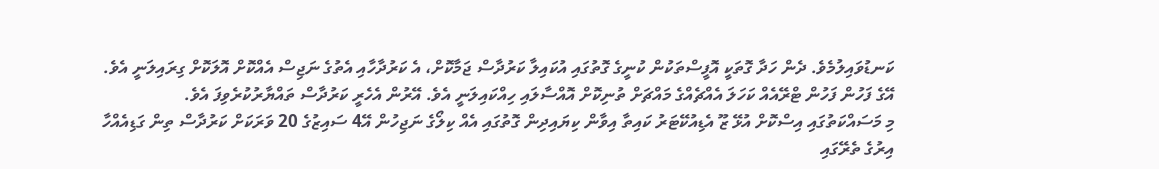ކަނޑުވައިލުމެވެ. ދެން ހަދާ ގޮތަކީ އޮފީސްތަކުން ކުނީގެ ގޮތުގައި އުކައިލާ ކަރުދާސް ޖަމާކޮށް، އެ ކަރުދާހާއި އެތުގެ ނަޖިސް އެއްކޮށް އޮލަކޮށް ގިރައިލަނީ އެވެ.
އޭގެ ފަހުން ފަހުން ޓްރޭއެއް ކަހަލަ އެއްޗެއްގެ މައްޗަށް ތުނިކޮށް އޮއްސާލައި ހިއްކައިލަނީ އެވެ. އޭރުން އެހެރީ ކަރުދާސް ތައްޔާރުކުރެވިފަ އެވެ.
މި މަސައްކަތުގައި އިސްކޮށް އުޅޭ ޒޫ އެޑިއުކޭޓަރު ކައިތާ އިވާން ކިޔައިދިން ގޮތުގައި އެއް ކިލޯގެ ނަޖިހުން އޭ4 ސައިޒުގެ 20 ވަރަކަށް ކަރުދާސް ތިން ގަޑިއެއްހާ އިރުގެ ތެރޭގައި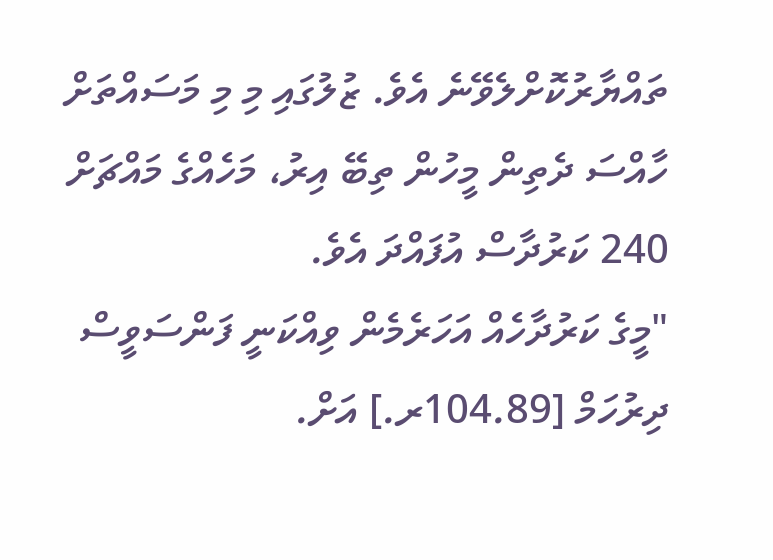ތައްޔާރުކޮށްލެވޭނެ އެވެ. ޒުލުގައި މި މި މަސައްތަށް ހާއްސަ ދެތިން މީހުން ތިބޭ އިރު، މަހެއްގެ މައްޗަށް 240 ކަރުދާސް އުފައްދަ އެވެ.
"މީގެ ކަރުދާހެއް އަހަރެމެން ވިއްކަނީ ފަންސަވީސް ދިރުހަމް [104.89ރ.] އަށް.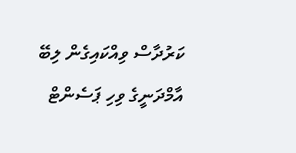ކަރުދާސް ވިއްކައިގެން ލިބޭ އާމްދަނީގެ ވިހި ޕަސެންޓް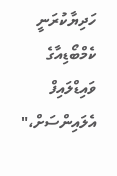ހަދިޔާކުރަނީ ކެމްބޯޑިއާގެ ވައިޑްލައިފް އެލައިންސަށް،"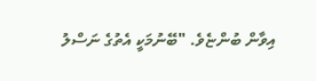އިވާން ބުންޏެވެ. "ބޭނުމަކީ އެތުގެ ނަސްލު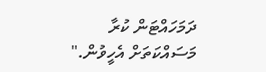ދަމަހައްޓަން ކުރާ މަސައްކަތަށް އެހީވުން."